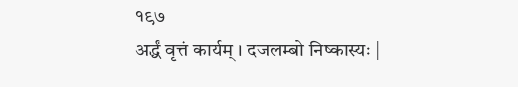१९७
अर्द्धं वृत्तं कार्यम् । दजलम्बो निष्कास्यः |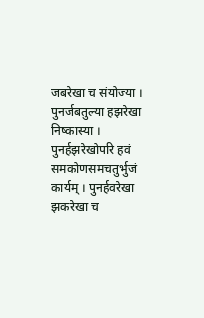जबरेखा च संयोज्या । पुनर्जबतुल्या हझरेखा निष्कास्या । पुनर्हझरेखोपरि हवं समकोणसमचतुर्भुजं कार्यम् । पुनर्हवरेखा झकरेखा च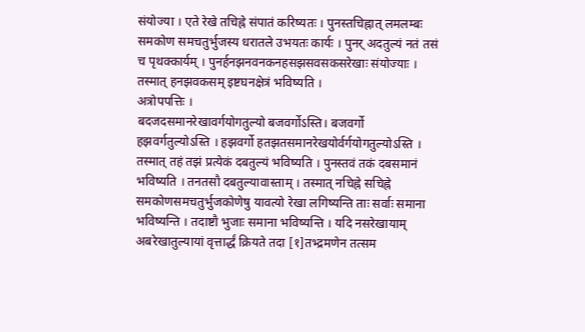संयोज्या । एते रेखे तचिह्ने संपातं करिष्यतः । पुनस्तचिह्नात् लमलम्बः समकोण समचतुर्भुजस्य धरातले उभयतः कार्यः । पुनर् अदतुल्यं नतं तसं च पृथक्कार्यम् । पुनर्हनझनवनकनहसझसवसकसरेखाः संयोज्याः । तस्मात् हनझवकसम् इष्टघनक्षेत्रं भविष्यति ।
अत्रोपपत्तिः ।
बदजदसमानरेखावर्गयोगतुल्यो बजवर्गोऽस्ति। बजवर्गो हझवर्गतुल्योऽस्ति । हझवर्गो हतझतसमानरेखयोर्वर्गयोगतुल्योऽस्ति । तस्मात् तहं तझं प्रत्येकं दबतुल्यं भविष्यति । पुनस्तवं तकं दबसमानं भविष्यति । तनतसौ दबतुल्यावास्ताम् । तस्मात् नचिह्ने सचिह्ने समकोणसमचतुर्भुजकोणेषु यावत्यो रेखा लगिष्यन्ति ताः सर्वाः समाना भविष्यन्ति । तदाष्टौ भुजाः समाना भविष्यन्ति । यदि नसरेखायाम् अबरेखातुल्यायां वृत्तार्द्धं क्रियते तदा [१]तभ्द्रमणेन तत्सम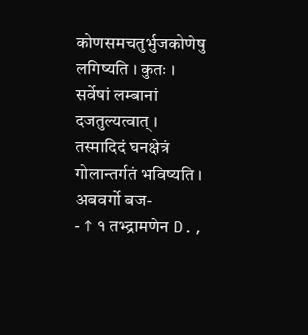कोणसमचतुर्भुजकोणेषु लगिष्यति । कुतः । सर्वेषां लम्बानां दजतुल्यत्वात् । तस्मादिदं घनक्षेत्रं गोलान्तर्गतं भविष्यति । अबवर्गो बज-
- ↑ १ तभ्द्रामणेन D.,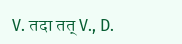V. तदा तत् V., D.